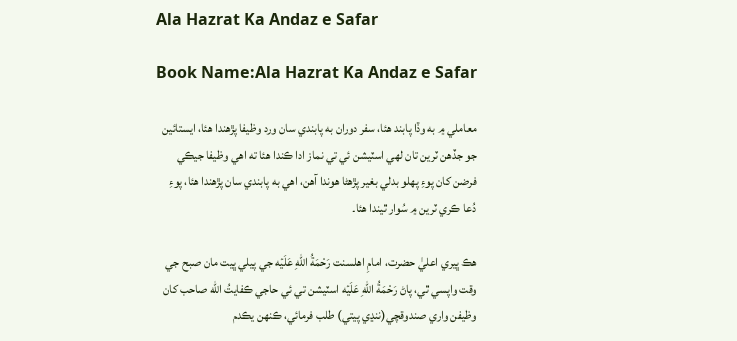Ala Hazrat Ka Andaz e Safar

Book Name:Ala Hazrat Ka Andaz e Safar

معاملي ۾ به وڏا پابند هئا، سفر دوران به پابندي سان ورد وظيفا پڙهندا هئا، ايستائين جو جڏهن ٽرين تان لهي اسٽيشن ئي تي نماز ادا ڪندا هئا ته اهي وظيفا جيڪي فرضن کان پوءِ پهلو بدلي بغير پڙھڻا هوندا آهن، اهي به پابندي سان پڙهندا هئا، پوءِ دُعا ڪري ٽرين ۾ سُوار ٿيندا هئا۔

هڪ ڀيري اعليٰ حضرت، امامِ اهلسنت رَحْمَةُ اللهِ عَلَيۡه جي پيلي ڀيت مان صبح جي وقت واپسي ٿي، پاڻ رَحْمَةُ اللهِ عَلَيۡه اسٽيشن تي ئي حاجي ڪفايتُ الله صاحب کان وظيفن واري صندوقچي(ننڍي پيتي) طلب فرمائي، ڪنهن يڪدم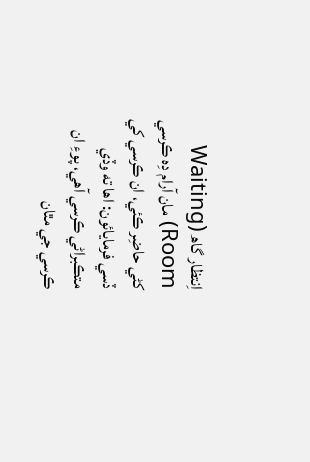اِنتظار گاھ (Waiting Room) مان آرام دِه ڪرسي کڻي حاضِر ڪئي، ان ڪرسي کي ڏسي فرمايائون: اها ته وڏي متڪبراڻي ڪرسي آهي، پوءِ ان ڪرسي جي مٿان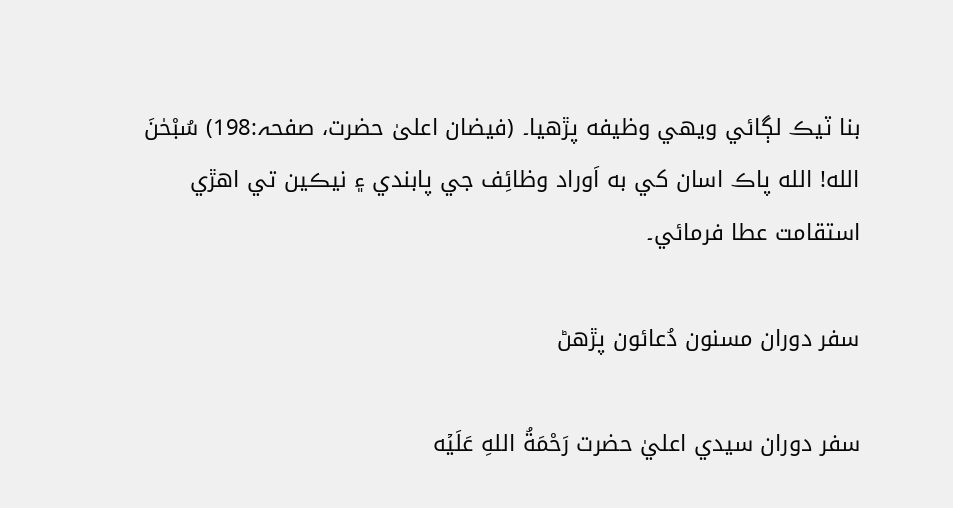بنا ٽيڪ لڳائي ويهي وظيفه پڙھيا۔ (فیضان اعلیٰ حضرت، صفحہ:198) سُبْحٰنَ الله! الله پاڪ اسان کي به اَوراد وظائِف جي پابندي ۽ نيڪين تي اهڙي استقامت عطا فرمائي۔

سفر دوران مسنون دُعائون پڙھڻ

سفر دوران سيدي اعليٰ حضرت رَحْمَةُ اللهِ عَلَيۡه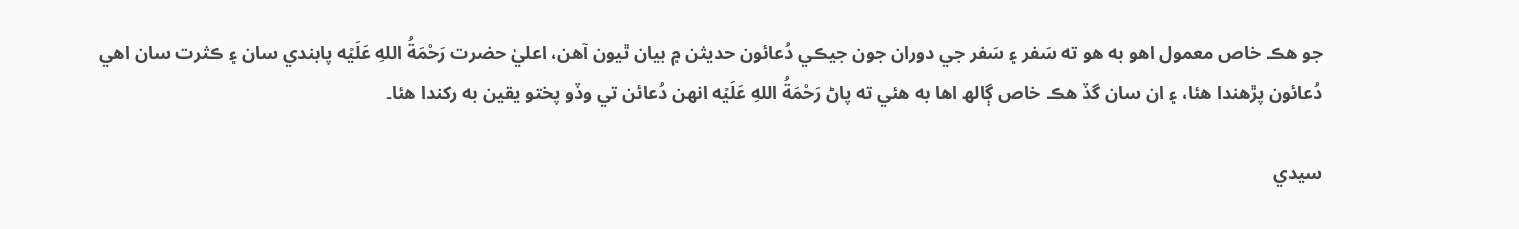جو هڪ خاص معمول اهو به هو ته سَفر ۽ سَفر جي دوران جون جيڪي دُعائون حديثن ۾ بيان ٿيون آهن، اعليٰ حضرت رَحْمَةُ اللهِ عَلَيۡه پابندي سان ۽ ڪثرت سان اهي دُعائون پڙهندا هئا، ۽ ان سان گڏ هڪ خاص ڳالھ اها به هئي ته پاڻ رَحْمَةُ اللهِ عَلَيۡه انهن دُعائن تي وڏو پختو يقين به رکندا هئا۔

سيدي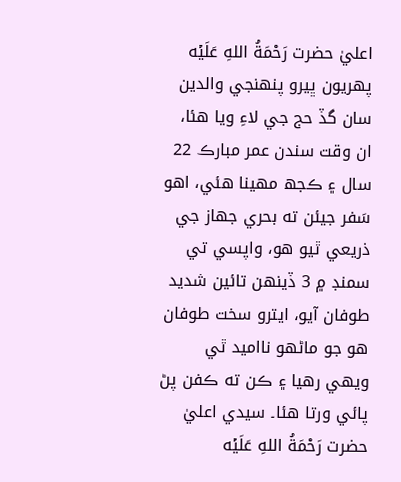اعليٰ حضرت رَحْمَةُ اللهِ عَلَيۡه پهريون ڀيرو پنهنجي والدين سان گڏ حج جي لاءِ ويا هئا، ان وقت سندن عمر مبارڪ 22 سال ۽ ڪجھ مهينا هئي، اهو سَفر جيئن ته بحري جهاز جي ذريعي ٿيو هو، واپسي تي سمنڊ ۾ 3 ڏينهن تائين شديد طوفان آيو، ايترو سخت طوفان هو جو ماڻهو نااميد ٿي ويهي رهيا ۽ ڪن ته ڪفن پڻ پائي ورتا هئا۔ سيدي اعليٰ حضرت رَحْمَةُ اللهِ عَلَيۡه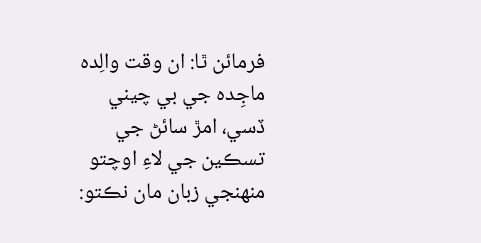فرمائن ٿا: ان وقت والِده ماجِده جي بي چيني ڏسي، امڙ سائڻ جي تسڪين جي لاءِ اوچتو منهنجي زبان مان نڪتو: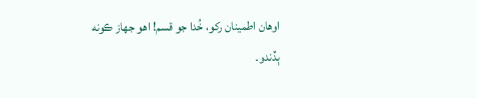اوهان اطمينان رکو، خُدا جو قسم! اهو جهاز ڪونه ٻڏندو۔